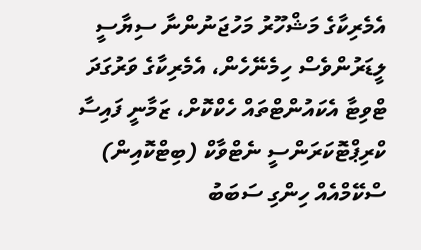އެމެރިކާގެ މަޝްހޫރު މަހުޖަނުންނާ ސިޔާސީ ލީޑަރުންވެސް ހިމެނޭހެން، އެމެރިކާގެ ވަރުގަދަ ޓްވިޓާ އެކައުންޓްތައް ހެކްކޮށް، ޒަމާނީ ފައިސާ ކްރިޕްޓޮކަރަންސީ ނެޓްވާކް (ބިޓްކޮއިން) ސްކޭމްއެއް ހިންގި ސަބަބު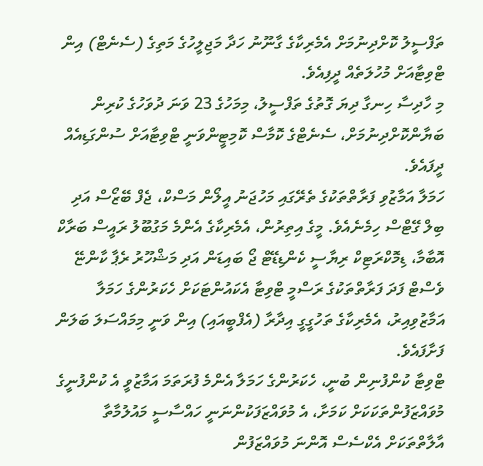ތަފްސީލު ކޮށްދިނުމަށް އެމެރިކާގެ ގާނޫނު ހަދާ މަޖިލީހުގެ މަތިގެ (ސެނެޓް) އިން ޓްވިޓާއަށް މުހުލަތެއް ދީފިއެވެ.
މި ހާދިސާ ހިނގާ ދިޔަ ގޮތުގެ ތަފްސީލު، މިމަހުގެ 23 ވަނަ ދުވަހުގެ ކުރިން ބަޔާންކޮށްދިނުމަށް، ސެނެޓްގެ ކޮމާސް ކޮމިޓީންވަނީ ޓްވިޓާއަށް ސުންގަޑިއެއް ދީފައެވެ.
ހަމަލާ އަމާޒުވި ފަރާތްތަކުގެ ތެރޭގައި މަހުޖަނު އީލޯން މަސްކް، ޖެފް ބޭޒޯސް އަދި ބިލް ގޭޓްސް ހިމެނެއެވެ. މީގެ އިތިރުން، އެމެރިކާގެ އެންމެ މަގުބޫލު ރައީސް ބަރާކް އޮބާމާ، ޑިމޮކްރަޓިކް ރިޔާސީ ކެންޑިޑޭޓް ޖޯ ބައިޑަން އަދި މަޝްހޫރު ރެޕާ ކާންޏޭ ވެސްޓް ފަދަ ފަރާތްތަކުގެ ރަސްމީ ޓްވިޓާ އެކައުންޓަކަށް ހެކަރުންގެ ހަމަލާ އަމާޒުވިއިރު، އެމެރިކާގެ ތަހުގީގީ އިދާރާ (އެފްބީއައި) އިން ވަނީ މިމައްސަލަ ބަލަން ފަށާފައެވެ.
ޓްވިޓާ ކުންފުނިން ބުނީ، ހެކަރުންގެ ހަމަލާ އެންމެ ފުރަތަމަ އަމާޒުވީ އެ ކުންފުނީގެ މުވައްޒަފުންތަކަކަށް ކަމަށާ، އެ މުވައްޒަފަކުންނަނީ ހައްސާސީ މައުލުމާތާ އާލާތްތަކަށް އެކްސެސް އޮންނަ މުވައްޒަފުން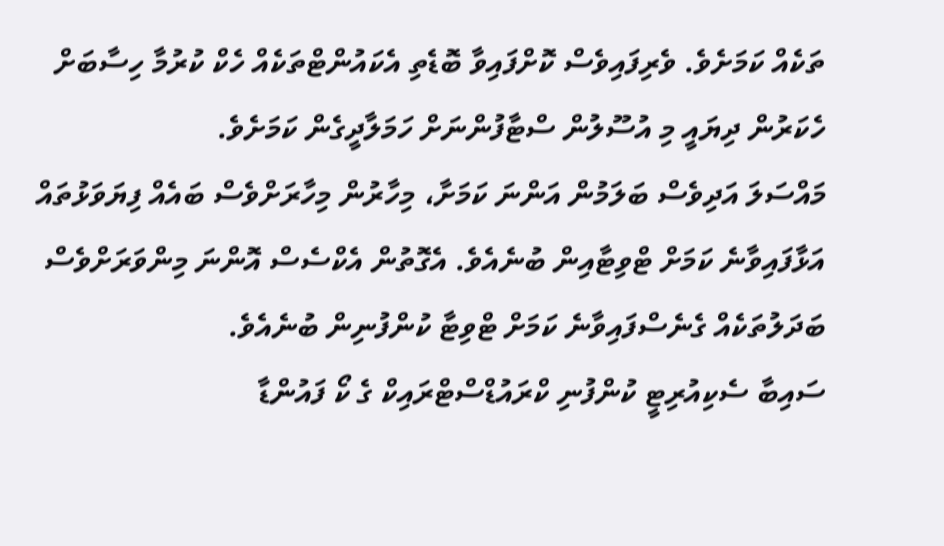ތަކެއް ކަމަށެވެ. ވެރިފައިވެސް ކޮށްފައިވާ ބޮޑެތި އެކައުންޓްތަކެއް ހެކް ކުރުމާ ހިސާބަށް ހެކަރުން ދިޔައީ މި އުސޫލުން ސްޓާފުންނަށް ހަމަލާދީގެން ކަމަށެވެ.
މައްސަލަ އަދިވެސް ބަލަމުން އަންނަ ކަމަށާ، މިހާރުން މިހާރަށްވެސް ބައެއް ފިޔަވަޅުތައް އަޅާފައިވާނެ ކަމަށް ޓްވިޓާއިން ބުނެއެވެ. އެގޮތުން އެކްސެސް އޮންނަ މިންވަރަށްވެސް ބަދަލުތަކެއް ގެނެސްފައިވާނެ ކަމަށް ޓްވިޓާ ކުންފުނިން ބުނެއެވެ.
ސައިބާ ސެކިއުރިޓީ ކުންފުނި ކްރައުޑްސްޓްރައިކް ގެ ކޯ ފައުންޑާ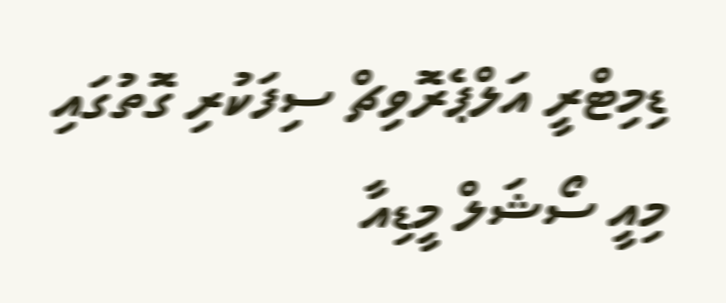ޑިމިޓްރީ އަލްޕެރޮވިޗް ސިފަކުރި ގޮތުގައި މިއީ ސޯޝަލް މީޑިއާ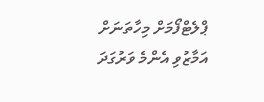ޕްލެޓްފޯމަށް މިހާތަނަށް އަމާޒުވި އެންމެ ވަރުގަދަ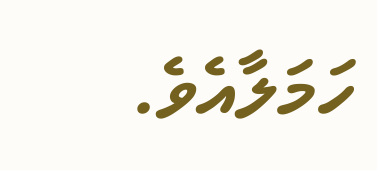ހަމަލާއެވެ.